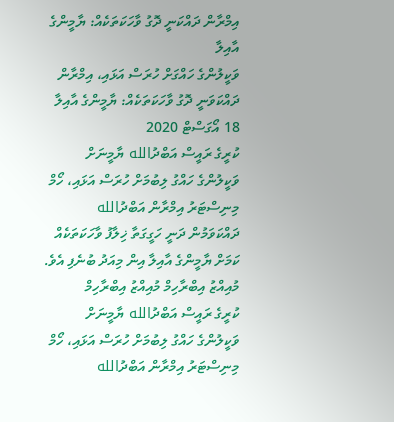އިމްރާން ދައްކަނީ ދޮގު ވާހަކަތަކެއް: ޔާމީންގެ އާއިލާ
ވަކީލުންގެ ހައްގަށް ހުރަސް އަޅައި، އިމްރާން ދައްކަވަނީ ދޮގު ވާހަކަތަކެއް: ޔާމީންގެ އާއިލާ
18 އޯގަސްޓް 2020
ކުރީގެ ރައީސް އަބްދުالله ޔާމީނަށް ވަކީލުންގެ ހައްގު ލިބުމަށް ހުރަސް އަޅައި، ހޯމް މިނިސްޓަރު އިމްރާން އަބްދުالله ދައްކަވަމުން ދަނީ ހަގީގަތާ ޚިލާފު ވާހަކަތަކެއް ކަމަށް ޔާމީންގެ އާއިލާ އިން މިއަދު ބުނެފި އެވެ.
މުއިއްޒު އިބްރާހިމް މުއިއްޒު އިބްރާހިމް
ކުރީގެ ރައީސް އަބްދުالله ޔާމީނަށް ވަކީލުންގެ ހައްގު ލިބުމަށް ހުރަސް އަޅައި، ހޯމް މިނިސްޓަރު އިމްރާން އަބްދުالله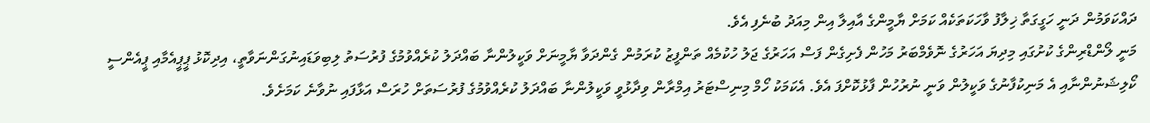ދައްކަވަމުން ދަނީ ހަގީގަތާ ޚިލާފު ވާހަކަތަކެއް ކަމަށް ޔާމީންގެ އާއިލާ އިން މިއަދު ބުނެފި އެވެ.
މަނީ ލޯންޑްރިންގެ ކުށުގައި މިދިޔަ އަހަރުގެ ނޮވެމްބަރު މަހުން ފެށިގެން ފަސް އަހަރުގެ ޖަލު ހުކުމެއް ތަންފީޒު ކުރަމުން ގެންދަވާ ޔާމީނަށް ވަކީލުންނާ ބައްދަލު ކުރެއްވުމުގެ ފުރުސަތު ލިބިވަޑައިނުގަންނަވާތީ، އިދިކޮޅު ޕީޕީއެމާއި ޕީއެންސީ ކޯލިޝަނުންނާއި އެ މަނިކުފާނުގެ ވަކީލުން ވަނީ ނުރުހުން ފާޅުކޮށްފަ އެވެ. އެކަމަކު ހޯމް މިނިސްޓަރު އިމްރާން ވިދާޅުވީ ވަކީލުންނާ ބައްދަލު ކުރެއްވުމުގެ ފުރުސަތަށް ހުރަސް އަޅާފައި ނުވާނެ ކަމަށެވެ.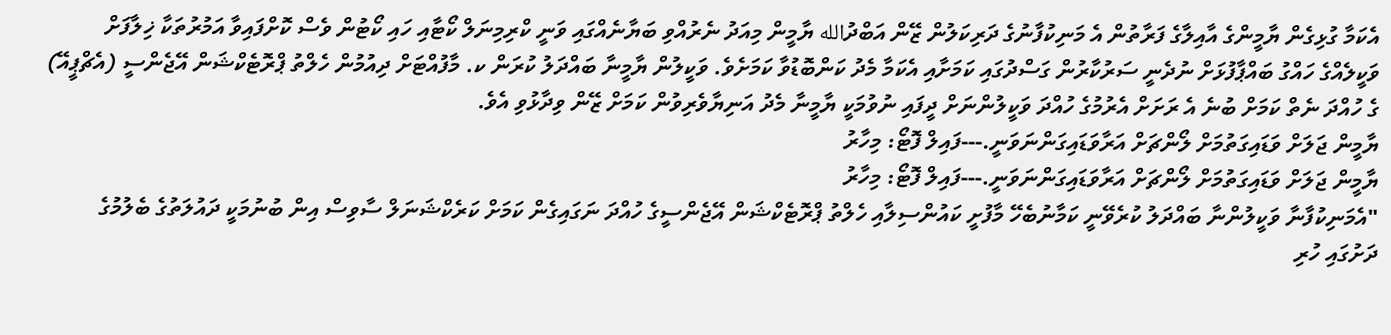އެކަމާ ގުޅިގެން ޔާމީންގެ އާއިލާގެ ފަރާތުން އެ މަނިކުފާނުގެ ދަރިކަލުން ޒޭން އަބްދުالله ޔާމީން މިއަދު ނެރުއްވި ބަޔާނެއްގައި ވަނީ ކްރިމިނަލް ކޯޓާއި ހައި ކޯޓުން ވެސް ކޮށްފައިވާ އަމުރުތަކާ ޚިލާފަށް ވަކީލެއްގެ ހައްގު ބައްޕާފުޅަށް ނުދެނީ ސަރުކާރުން ގަސްދުގައި ކަމަށާއި އެކަމާ މެދު ކަންބޮޑުވާ ކަމަށެވެ. ވަކީލުން ޔާމީނާ ބައްދަލު ކުރަން ކ. މާފުއްޓަށް ދިއުމުން ހެލްތު ޕްރޮޓެކްޝަން އޭޖެންސީ (އެޗްޕީއޭ) ގެ ހުއްދަ ނެތް ކަމަށް ބުނެ އެ ރަށަށް އެރުމުގެ ހުއްދަ ވަކީލުންނަށް ދީފައި ނުވުމަކީ ޔާމީނާ މެދު އަނިޔާވެރިވުން ކަމަށް ޒޭން ވިދާޅުވި އެވެ.
ޔާމީން ޖަލަށް ވަޑައިގަތުމަށް ލޯންޗަށް އަރާވަޑައިގަންނަވަނީ.---ފައިލް ފޮޓޯ: މިހާރު
ޔާމީން ޖަލަށް ވަޑައިގަތުމަށް ލޯންޗަށް އަރާވަޑައިގަންނަވަނީ.---ފައިލް ފޮޓޯ: މިހާރު
"އެމަނިކުފާނާ ވަކީލުންނާ ބައްދަލު ކުރެވޭނީ ކަމާނުބެހޭ މާފުށީ ކައުންސިލާއި ހެލްތު ޕްރޮޓެކްޝަން އޭޖެންސީގެ ހުއްދަ ނަގައިގެން ކަމަށް ކަރެކްޝަނަލް ސާވިސް އިން ބުނުމަކީ ދައުލަތުގެ ބެލުމުގެ ދަށުގައި ހުރި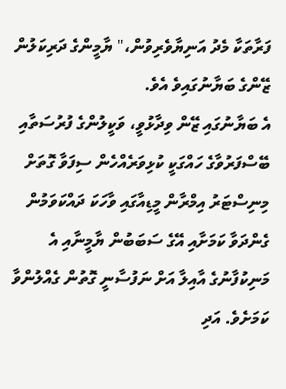ފަރާތަކާ މެދު އަނިޔާވެރިވުން،" ޔާމީންގެ ދަރިކަލުން ޒޭންގެ ބަޔާނުގައިވެ އެވެ.
އެ ބަޔާނުގައި ޒޭން ވިދާޅުވީ، ވަކީލުންގެ ފުރުސަތާއި ބޭސްފަރުވާގެ ހައްގަކީ ކުޅިވަރެއްހެން ސިފަވާ ގޮތަށް މިނިސްޓަރު އިމްރާން މީޑިއާގައި ވާހަކަ ދައްކަވަމުން ގެންދަވާ ކަމަށާއި އޭގެ ސަބަބުން ޔާމީނާއި އެ މަނިކުފާނުގެ އާއިލާ އަށް ނަފުސާނީ ގޮތުން ގެއްލުންވާ ކަމަށެވެ. އަދި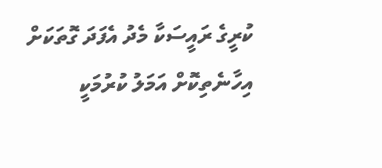ކުރީގެ ރައީސަކާ މެދު އެފަދަ ގޮތަކަށް އިހާނެތިކޮށް އަމަލު ކުރުމަކީ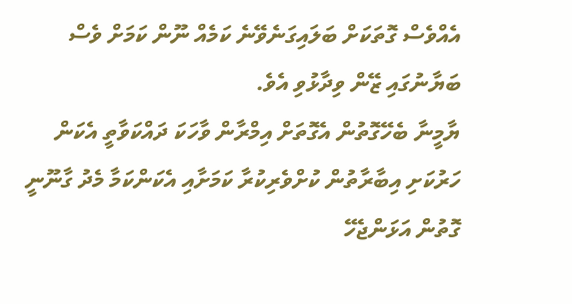އެއްވެސް ގޮތަކަށް ބަލައިގަނެވޭނެ ކަމެއް ނޫން ކަމަށް ވެސް ބަޔާނުގައި ޒޭން ވިދާޅުވި އެވެ.
ޔާމީނާ ބެހޭގޮތުން އެގޮތަށް އިމްރާން ވާހަކަ ދައްކަވާތީ އެކަން ހަރުކަށި އިބާރާތުން ކުށްވެރިކުރާ ކަމަށާއި އެކަންކަމާ މެދު ގާނޫނީ ގޮތުން އަޅަންޖެހޭ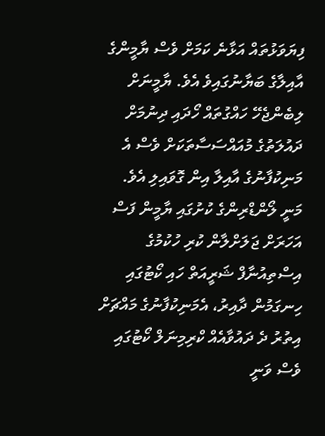ފިޔަވަޅުތައް އަޅާނެ ކަމަށް ވެސް ޔާމީންގެ އާއިލާގެ ބަޔާނުގައިވެ އެވެ. ޔާމީނަށް ލިބެންޖެހޭ ހައްގުތައް ހޯދައި ދިނުމަށް ދައުލަތުގެ މުއައްސަސާތަކަށް ވެސް އެ މަނިކުފާނުގެ އާއިލާ އިން ގޮވައިލި އެވެ.
މަނީ ލޯންޑްރިންގެ ކުށުގައި ޔާމީން ފަސް އަހަރަށް ޖަލަށްލާން ކުރި ހުކުމުގެ އިސްތިއުނާފް ޝަރީއަތް ހައި ކޯޓުގައި ހިނގަމުން ދާއިރު، އެމަނިކުފާނުގެ މައްޗަށް އިތުރު ދެ ދައުވާއެއް ކްރިމިނަލް ކޯޓުގައި ވެސް ވަނީ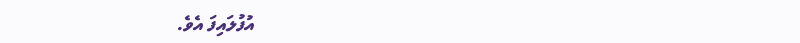އުފުލައިފަ އެވެ.